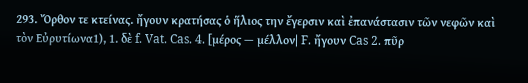293. Ὄρθον τε κτείνας. ἤγουν κρατήσας ὁ ἥλιος την ἔγερσιν καὶ ἐπανάστασιν τῶν νεφῶν καὶ τὸν Εὐρυτίωνα1), 1. δὲ f. Vat. Cas. 4. [μέρος — μέλλον| F. ἤγουν Cas 2. πῦρ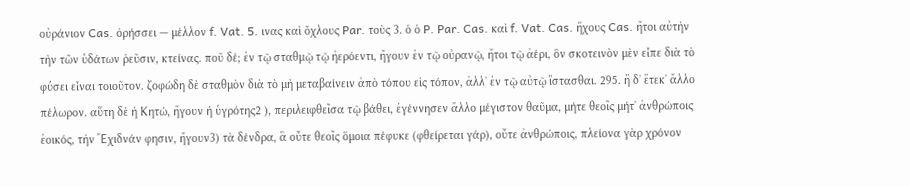οὐράνιον Cas. ὀρήσσει — μέλλον f. Vat. 5. ινας καὶ ὄχλους Par. τοὺς 3. ὁ ὁ P. Par. Cas. καὶ f. Vat. Cas. ἥχους Cas. ἤτοι αὐτὴν τὴν τῶν ὑδάτων ῥεῦσιν, κτείνας. ποῦ δέ; ἐν τῷ σταθμῷ τῷ ἠερόεντι, ἤγουν ἐν τῷ οὐρανῷ, ἤτοι τῷ ἀέρι, ὃν σκοτεινὸν μὲν εἶπε διὰ τὸ φύσει εἶναι τοιοῦτον. ζοφώδη δὲ σταθμὸν διὰ τὸ μὴ μεταβαίνειν ἀπὸ τόπου εἰς τόπον, ἀλλʼ ἐν τῷ αὐτῷ ἵστασθαι. 295. ἣ δʼ ἔτεκʼ ἄλλο πέλωρον. αὕτη δὲ ἡ Κητώ, ἤγουν ἡ ὑγρότης2 ), περιλειφθεῖσα τῷ βάθει, ἐγέννησεν ἄλλο μέγιστον θαῦμα, μήτε θεοῖς μήτʼ ἀνθρώποις ἐοικός, τὴν Ἔχιδνάν φησιν, ἤγουν3) τὰ δένδρα, ἃ οὔτε θεοῖς ὅμοια πέφυκε (φθείρεται γάρ), οὔτε ἀνθρώποις, πλείονα γὰρ χρόνον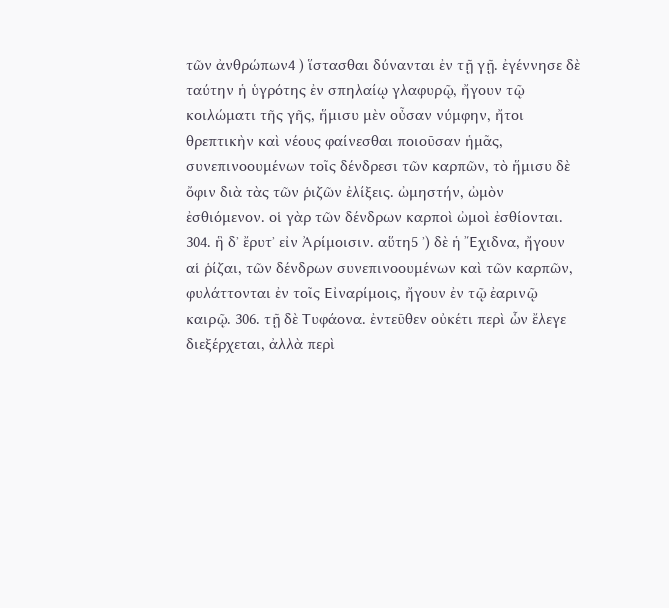τῶν ἀνθρώπων4 ) ἵστασθαι δύνανται ἐν τῇ γῇ. ἐγέννησε δὲ ταύτην ἡ ὑγρότης ἐν σπηλαίῳ γλαφυρῷ, ἤγουν τῷ κοιλώματι τῆς γῆς, ἥμισυ μὲν οὖσαν νύμφην, ἤτοι θρεπτικὴν καὶ νέους φαίνεσθαι ποιοῦσαν ἡμᾶς, συνεπινοουμένων τοῖς δένδρεσι τῶν καρπῶν, τὸ ἥμισυ δὲ ὄφιν διὰ τὰς τῶν ῥιζῶν ἐλίξεις. ὠμηστήν, ὠμὸν ἐσθιόμενον. οἱ γὰρ τῶν δένδρων καρποὶ ὠμοὶ ἐσθίονται. 304. ἣ δʼ ἔρυτʼ εἰν Ἀρίμοισιν. αὕτη5 ʼ) δὲ ἡ Ἔχιδνα, ἤγουν αἱ ῥίζαι, τῶν δένδρων συνεπινοουμένων καὶ τῶν καρπῶν, φυλάττονται ἐν τοῖς Εἰναρίμοις, ἤγουν ἐν τῷ ἐαρινῷ καιρῷ. 306. τῇ δὲ Τυφάονα. ἐντεῦθεν οὐκέτι περὶ ὧν ἔλεγε διεξέρχεται, ἀλλὰ περὶ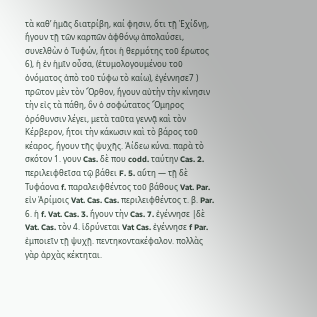τὰ καθʼ ἡμᾶς διατρίβη, καί φησιν, ὅτι τῇ Ἐχίδνῃ, ἤγουν τῇ τῶν καρπῶν ἀφθόνῳ ἀπολαύσει, συνελθὼν ὁ Τυφών, ἤτοι ἡ θερμότης τοῦ ἔρωτος 6), ἡ ἐν ἡμῖν οὖσα, (ἐτυμολογουμένου τοῦ ὀνόματος ἀπὸ τοῦ τύφω τὸ καίω), ἐγέννησε7 ) πρῶτον μὲν τὸν Ὄρθον, ἤγουν αὐτὴν τὴν κίνησιν τὴν εἰς τὰ πάθη, ὃν ὁ σοφώτατος Ὅμηρος ὀρόθυνσιν λέγει, μετὰ ταῦτα γεννᾷ καὶ τὸν Κέρβερον, ἤτοι τὴν κάκωσιν καὶ τὸ βάρος τοῦ κέαρος, ἤγουν τῆς ψυχῆς. Ἀίδεω κύνα. παρὰ τὸ σκότον 1. γουν Cas. δὲ που codd. ταύτην Cas. 2. περιλειφθεῖσα τῷ βάθει F. 5. αὕτη — τῇ δὲ Τυφάονα f. παραλειφθέντος τοῦ βάθους Vat. Par. εἰν Ἀρίμοις Vat. Cas. Cas. περιλειφθέντος τ. β. Par. 6. ἡ f. Vat. Cas. 3. ἤγουν τὴν Cas. 7. ἐγέννησε |δὲ Vat. Cas. τὸν 4. ἱδρύνεται Vat Cas. ἐγέννησε f Par. ἐμποιεῖν τῇ ψυχῇ. πεντηκοντακέφαλον. πολλὰς γὰρ ἀρχὰς κέκτηται.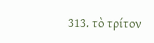313. τὸ τρίτον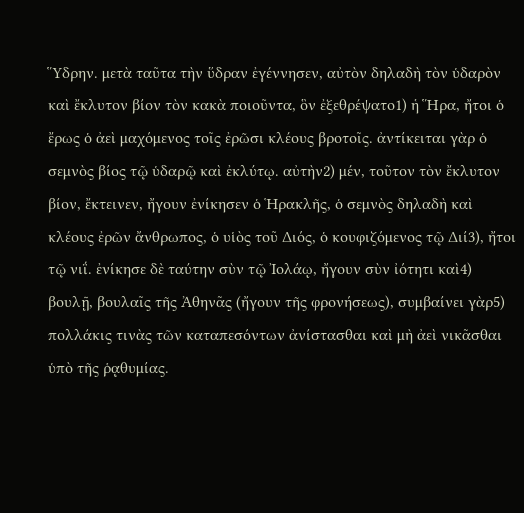Ὕδρην. μετὰ ταῦτα τὴν ὕδραν ἐγέννησεν, αὐτὸν δηλαδὴ τὸν ὑδαρὸν καὶ ἔκλυτον βίον τὸν κακὰ ποιοῦντα, ὃν ἐξεθρέψατο1) ἡ Ἥρα, ἤτοι ὁ ἔρως ὁ ἀεὶ μαχόμενος τοῖς ἐρῶσι κλέους βροτοῖς. ἀντίκειται γὰρ ὁ σεμνὸς βίος τῷ ὑδαρῷ καὶ ἐκλύτῳ. αὐτὴν2) μέν, τοῦτον τὸν ἔκλυτον βίον, ἔκτεινεν, ἤγουν ἐνίκησεν ὁ Ἡρακλῆς, ὁ σεμνὸς δηλαδὴ καὶ κλέους ἐρῶν ἄνθρωπος, ὁ υἱὸς τοῦ Διός, ὁ κουφιζόμενος τῷ Διί3), ἤτοι τῷ νιΐ. ἐνίκησε δὲ ταύτην σὺν τῷ Ἰολάῳ, ἤγουν σὺν ἰότητι καὶ4) βουλῇ, βουλαῖς τῆς Ἀθηνᾶς (ἤγουν τῆς φρονήσεως), συμβαίνει γὰρ5) πολλάκις τινὰς τῶν καταπεσόντων ἀνίστασθαι καὶ μὴ ἀεὶ νικᾶσθαι ὑπὸ τῆς ῥᾳθυμίας.